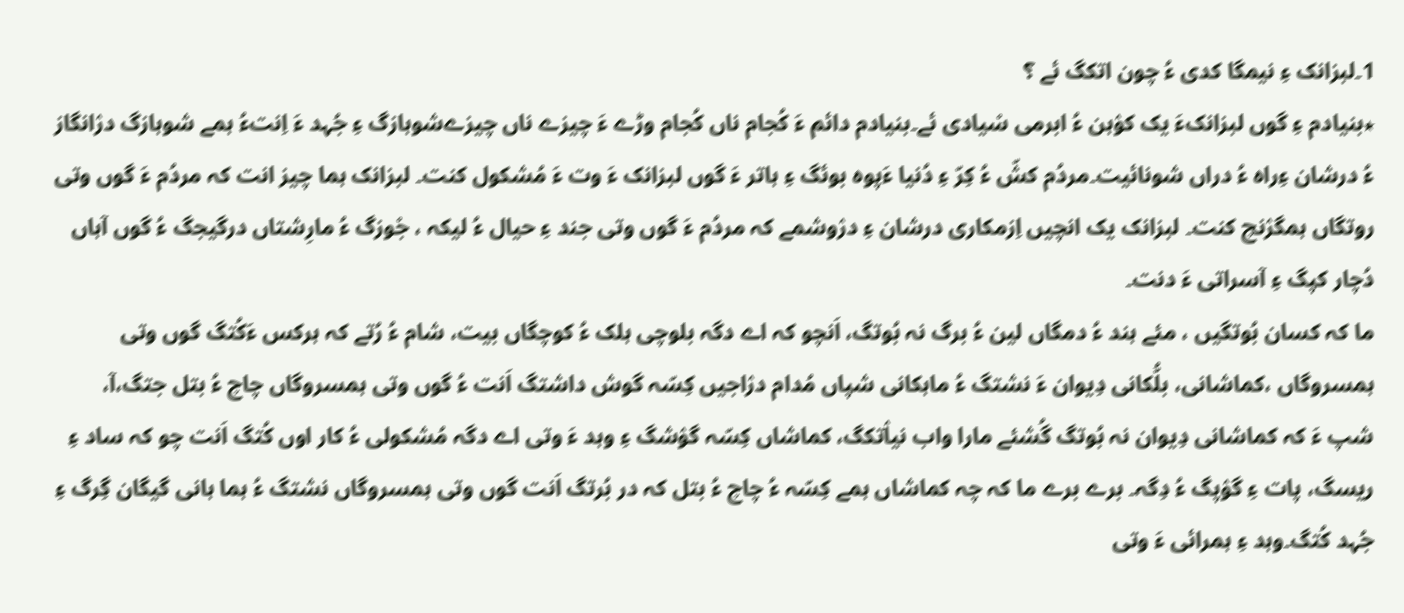1۔لبزانک ءِ نیمگا کدی ءُ چون اتکگ ئے ؟
٭بنیادم ءِ گوں لبزانکءَ یک کوٛہن ءُ ابرمی سْیادی ئے۔بنیادم دائم ءَ کُجام ناں کُجام وڑے ءَ چیزے ناں چیزےشوہازگ ءِ جُہد ءَ اِنتءُ ہمے شوہازگ درٛانگاز ءُ درشان ءِراہ ءُ دراں شونائیت۔مردُم کشّ ءُ کِرّ ءِ دُنیا ءَپوہ بوئگ ءِ ہاتر ءَ گوں لبزانک ءَ وت ءَ مُشکول کنت۔ لبزانک ہما چیز انت کہ مردُم ءَ گوں وتی روتگاں ہمگرٛنچ کنت۔ لبزانک یک انچیں اِزمکاری درشان ءِ درٛوشمے کہ مردُم ءَ گوں وتی جند ءِ حیال ءُ لیکہ ، جْوزگ ءُ مارِشتاں درگیجگ ءُ گوں آہاں دُچار کپگ ءِ آسراتی ءَ دنت۔
ما کہ کسان بُوتگیں ، مئے ہند ءُ دمگاں لین ءُ برگ نہ بُوتگ، اَنچو کہ اے دگہ بلوچی ہلک ءُ کوچگاں بیت، شام ءُ رُتے کہ ہرکس ءَکُتگ گوں وتی ہمسروگاں ،کماشانی، بلُّکانی دِیوان ءَ نشتگ ءُ ماہکانی شپاں مُدام درٛاجیں کِسّہ گوش داشتگ اَنت ءُ گوں وتی ہمسروگاں چاچ ءُ بتل جتگ،آ، شپ ءَ کہ کماشانی دِیوان نہ بُوتگ گُشئے مارا واب نیاٛتکگ، کماشاں کِسّہ گوٛشگ ءِ وہد ءَ وتی اے دگہ مُشکولی ءُ کار اوں کُتگ اَنت چو کہ ساد ءِ ریسگ، پات ءِ گوٛپگ ءُ دِگہ۔ برے برے ما کہ چہ کماشاں ہمے کِسّہ ءُ چاچ ءُ بتل کہ در بُرتگ اَنت گوں وتی ہمسروگاں نشتگ ءُ ہما ہانی گیگان گِرگ ءِ جُہد کُتگ۔وہد ءِ ہمرائی ءَ وتی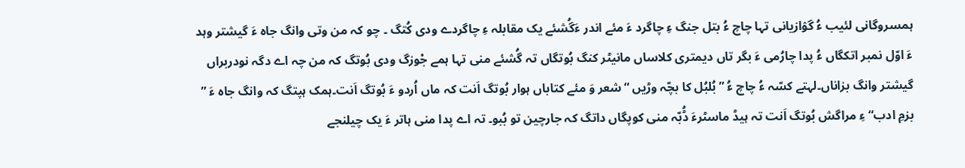ہمسروگانی لئیب ءُ گوٛازیانی تہا چاچ ءُ بتل جنگ ءِ چاگرد ءَ مئے اندر ءَگُشئے یک مقابلہ ءِ چاگردے ودی کُتگ ۔ چو کہ من وتی وانگ جاہ ءَ گیشتر وہد ءَ اوّل نمبر اتکگاں ءُ پدا چارُمی ءَ بگر تاں دیمتری کلاساں مانیٹر کنگ بُوتگاں تہ گُشئے منی تہا ہمے جْوزگ ودی بُوتگ کہ من چہ اے دگہ نودربراں گیشتر وانگ بزاناں۔لہتے کسّہ ءُ چاچ ءُ ” بُلبُل کا بچّہ وڑیں “ شعر وَ مئے کتاباں ہوار بُوتگ اَنت کہ ماں اُردو ءَ بُوتگ اَنت۔ہمک ہپتگ کہ وانگ جاہ ءَ ” بزمِ ادب“ ءِ مراگش بُوتگ اَنت تہ ہیڈ ماسٹرءَ ڈُبّہ منی کوپگاں داتگ کہ جارچین تو بُبو۔ تہ اے پدا منی ہاتر ءَ یک چیلنجے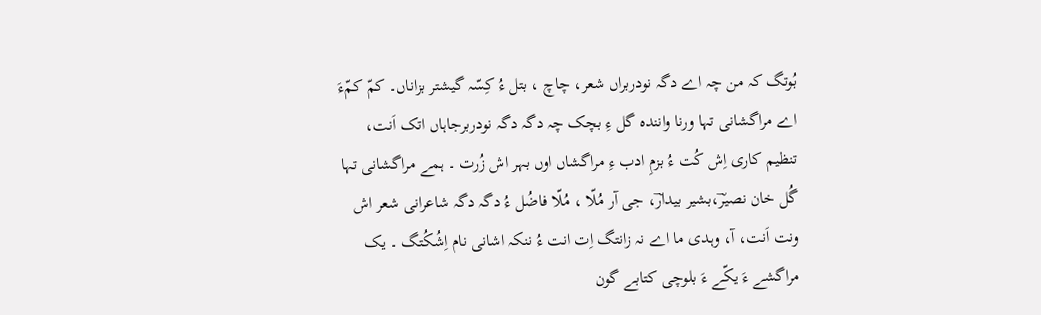بُوتگ کہ من چہ اے دگہ نودربراں شعر، چاچ ، بتل ءُ کِسّہ گیشتر بزاناں۔ کمّ کمّءَ اے مراگشانی تہا ورنا وانندہ گل ءِ بچک چہ دگہ دگہ نودربرجاہاں اتک اَنت، تنظیم کاری اِش کُت ءُ بزمِ ادب ءِ مراگشاں اوں بہر اش زُرت ۔ ہمے مراگشانی تہا گُل خان نصیرؔ،بشیر بیدارؔ، جی آر مُلّا ، مُلّا فاضُل ءُ دگہ دگہ شاعرانی شعر اش ونت اَنت، آ، وہدی ما اے نہ زانتگ اِت انت ءُ ننکہ اشانی نام اِشُکُتگ ۔ یک مراگشے ءَ یکّے ءَ بلوچی کتابے گون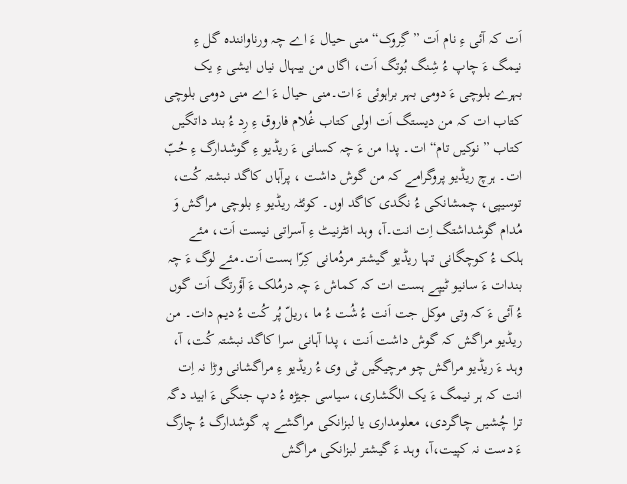اَت کہ آئی ءِ نام اَت ” گِروک“ منی حیال ءَ اے چہ ورناوانندہ گل ءِ نیمگ ءَ چاپ ءُ شِنگ بُوتگ اَت، اگاں من بیہال نیاں ایشی ءِ یک بہرے بلوچی ءَ دومی بہر براہوئی ءَ ات۔منی حیال ءَ اے منی دومی بلوچی کتاب ات کہ من دیستگ اَت اولی کتاب غُلام فاروق ءِ رِد ءُ بند داتگیں کتاب ”نوکیں تام“ ات۔ پدا من ءَ چہ کسانی ءَ ریڈیو ءِ گوشدارگ ءِ حُبّ ات۔ ہرچ ریڈیو پروگرامے کہ من گوش داشت ، پرآہاں کاگد نبشتہ کُت، توسیپی، چمشانکی ءُ نگدی کاگد اوں۔ کوئٹہ ریڈیو ءِ بلوچی مراگش وَ مُدام گوشداشتگ اِت انت۔آ، وہد انٹرنیٹ ءِ آسراتی نیست اَت، مئے ہلک ءُ کوچگانی تہا ریڈیو گیشتر مردُمانی کِرّا ہست اَت۔مئے لوگ ءَ چہ بندات ءَ سانیو ٹیپے ہست ات کہ کماش ءَ چہ درمُلک ءَ آؤرتگ اَت گوں ءُ آئی ءَ کہ وتی موکل جت اَنت ءُ شُت ءُ ما ،ریلّ پُر کُت ءُ دیم دات۔ من ریڈیو مراگش کہ گوش داشت اَنت ، پدا آہانی سرا کاگد نبشتہ کُت، آ، وہد ءَ ریڈیو مراگش چو مرچیگیں ٹی وی ءُ ریڈیو ءِ مراگشانی وڑا نہ اِت انت کہ ہر نیمگ ءَ یک الگشاری، سیاسی جیڑہ ءُ دپ جنگی ءَ ابید دگہ ترا چُشیں چاگردی، معلومداری یا لبزانکی مراگشے پہ گوشدارگ ءُ چارگ ءَ دست نہ کپیت،آ، وہد ءَ گیشتر لبزانکی مراگش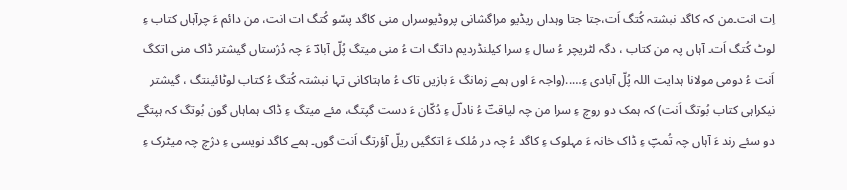اِت انت۔من کہ کاگد نبشتہ کُتگ اَت،جتا جتا وہداں ریڈیو مراگشانی پروڈیوسراں منی کاگد پسّو کُتگ ات انت، من دائم ءَ چرآہاں کتاب ءِ لوٹ کُتگ اَت۔ آہاں پہ من کتاب ، دگہ لٹریچر ءُ سال ءِ سرا کیلنڈردیم داتگ ات ءُ منی میتگ پُلّ آبادؔ ءَ چہ دُرٛستاں گیشتر ڈاک منی اتکگ اَنت ءُ دومی مولانا ہدایت اللہ پُلّ آبادی ءِ…..(واجہ ءَ اوں ہمے زمانگ ءَ بازیں تاک ءُ ماہتاکانی تہا نبشتہ کُتگ ءُ کتاب لوٹائینتگ ، گیشتر نیکراہی کتاب بُوتگ اَنت) کہ ہمک دو روچ ءِ سرا من چہ لیاقتؔ ءُ نادلؔ ءِ دُکّان ءَ دست گپتگ، مئے میتگ ءِ ڈاک ہماہاں گون بُوتگ کہ ہپتگے دو سئے رند ءَ آہاں چہ تُمپؔ ءِ ڈاک خانہ ءَ مہلوک ءِ کاگد ءُ چہ در مُلک ءَ اتکگیں ریلّ آؤرتگ اَنت گوں۔ ہمے کاگد نویسی ءِ درٛچ چہ میٹرک ءِ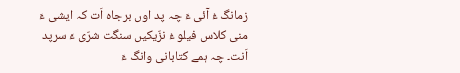زمانگ ءُ آئی ءَ چہ پد اوں برجاہ اَت کہ ایشی ءَ منی کلاس فیلو ءُ نزّیکیں سنگت شرّی ءَ سرپد اَنت۔ چہ ہمے کتابانی وانگ ءَ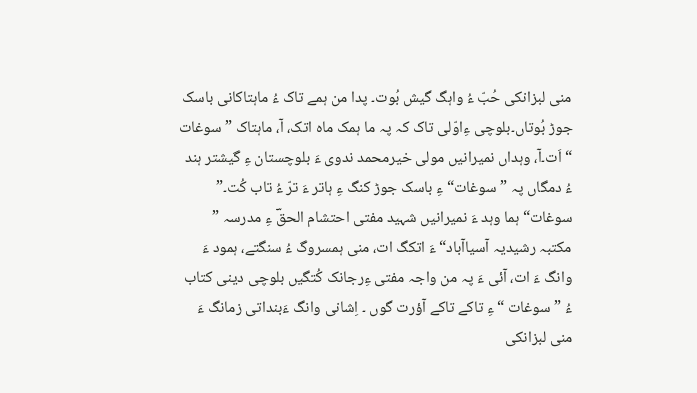منی لبزانکی حُبّ ءُ واہگ گیش بُوت۔ پدا من ہمے تاک ءُ ماہتاکانی باسک جوڑ بُوتاں۔بلوچی ءِاوّلی تاک کہ پہ ما ہمک ماہ اتک، آ، ماہتاک ” سوغات “ اَت۔آ، وہداں نمیرانیں مولی خیرمحمد ندوی ءَ بلوچستان ءِ گیشتر ہند ءُ دمگاں پہ ”سوغات“ ءِ باسک جوڑ کنگ ءِ ہاتر ءَ ترّ ءُ تاب کُت۔” سوغات“ ہما وہد ءَ نمیرانیں شہید مفتی احتشام الحقؔ ءِ مدرسہ ” مکتبہ رشیدیہ آسیاآباد“ ءَ اتکگ ات، منی ہمسروگ ءُ سنگتے، ہمود ءَ وانگ ءَ ات، آئی ءَ پہ من واجہ مفتی ءِرجانک کُتگیں بلوچی دینی کتاب ءُ ”سوغات “ ءِ تاکے تاکے آؤرت گوں ۔ اِشانی وانگ ءَبنداتی زمانگ ءَ منی لبزانکی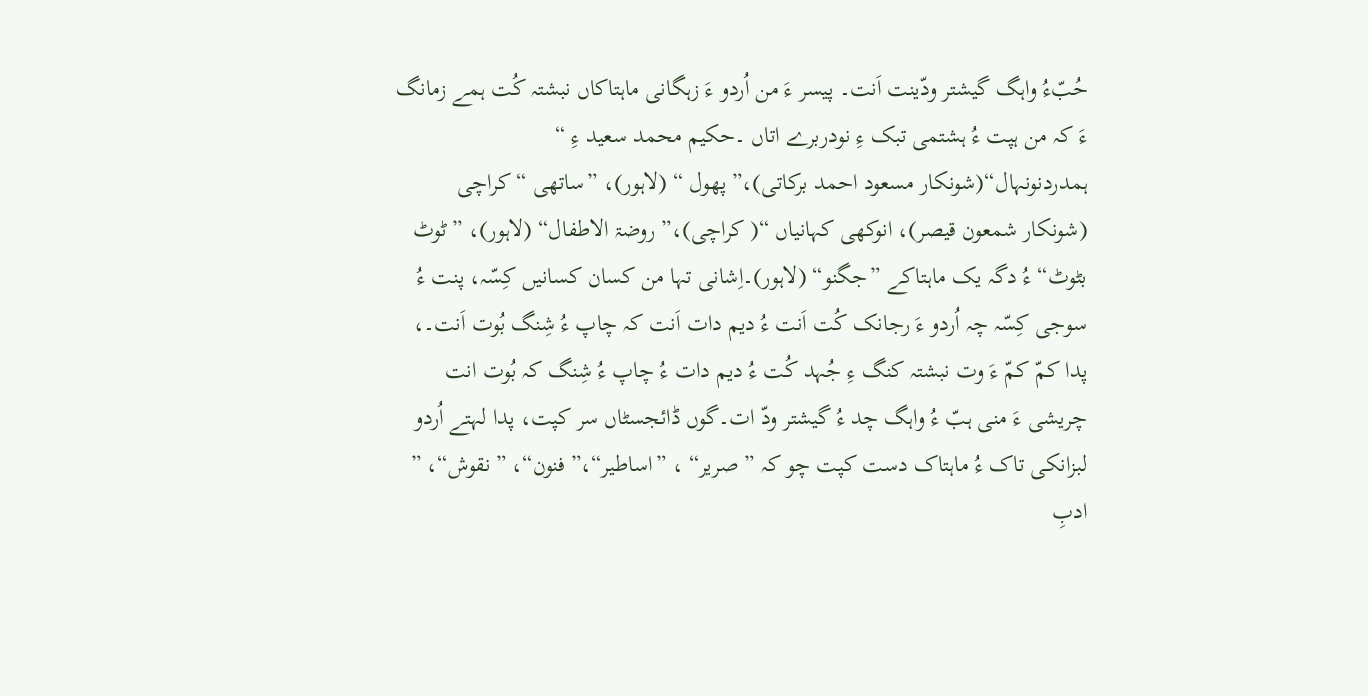حُبّءُ واہگ گیشتر ودّینت اَنت۔ پیسر ءَ من اُردو ءَ زہگانی ماہتاکاں نبشتہ کُت ہمے زمانگ ءَ کہ من ہپت ءُ ہشتمی تبک ءِ نودربرے اتاں ۔حکیم محمد سعید ءِ “ ہمدردنونہال“(شونکار مسعود احمد برکاتی)،” پھول “ (لاہور)، ”ساتھی “ کراچی (شونکار شمعون قیصر)، انوکھی کہانیاں “( کراچی)،” روضۃ الاطفال“ (لاہور)، ” ٹوٹ بٹوٹ“ ءُ دگہ یک ماہتاکے ”جگنو“ (لاہور)۔اِشانی تہا من کسان کسانیں کِسّہ، پنت ءُ سوجی کِسّہ چہ اُردو ءَ رجانک کُت اَنت ءُ دیم دات اَنت کہ چاپ ءُ شِنگ بُوت اَنت۔، پدا کمّ کمّ ءَ وت نبشتہ کنگ ءِ جُہد کُت ءُ دیم دات ءُ چاپ ءُ شِنگ کہ بُوت انت چریشی ءَ منی ہبّ ءُ واہگ چد ءُ گیشتر ودّ ات۔گوں ڈائجسٹاں سر کپت، پدا لہتے اُردو لبزانکی تاک ءُ ماہتاک دست کپت چو کہ ” صریر“ ، ”اساطیر“،” فنون“، ” نقوش“، ” ادبِ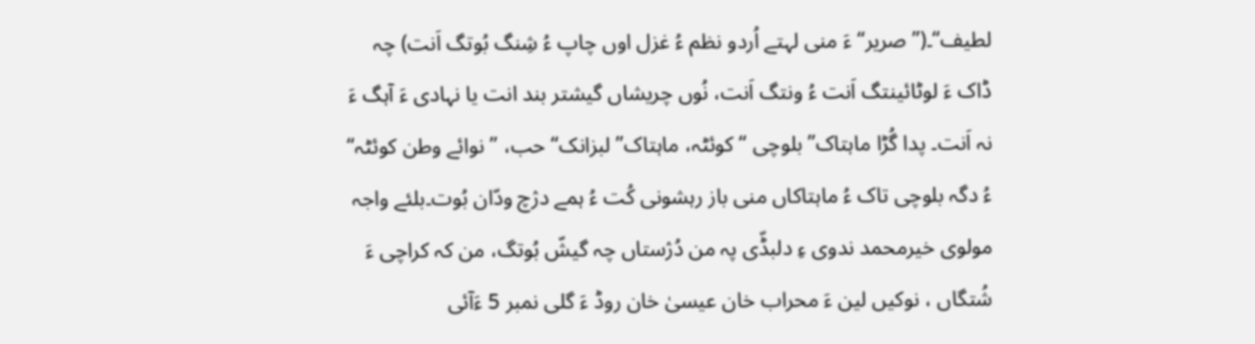لطیف“۔(” صریر“ ءَ منی لہتے اُردو نظم ءُ غزل اوں چاپ ءُ شِنگ بُوتگ اَنت) چہ ڈاک ءَ لوٹائینتگ اَنت ءُ ونتگ اَنت، نُوں چریشاں گیشتر بند انت یا نہادی ءَ آہگ ءَ نہ اَنت۔ پدا گُڑا ماہتاک” بلوچی “ کوئٹہ، ماہتاک” لبزانک“ حب، ” نوائے وطن کوئٹہ“ ءُ دگہ بلوچی تاک ءُ ماہتاکاں منی باز رہشونی کُت ءُ ہمے درٛچ ودّان بُوت۔بلئے واجہ مولوی خیرمحمد ندوی ءِ دلبڈّی پہ من دُرٛستاں چہ گیشّ بُوتگ، من کہ کراچی ءَ شُتگاں ، نوکیں لین ءَ محراب خان عیسیٰ خان روڈ ءَ گلی نمبر 5 ءَآئی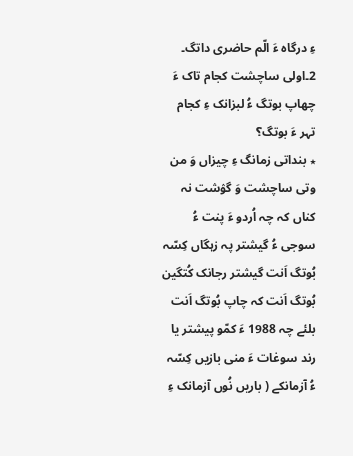ءِ درگاہ ءَ الّم حاضری داتگ۔
2۔اولی ساچشت کجام تاک ءَ چھاپ بوتگ ءُ لبزانک ءِ کجام تہر ءَ بوتگ؟
٭ بنداتی زمانگ ءِ چیزاں وَ من وتی ساچشت وَ گوٛشت نہ کناں کہ چہ اُردو ءَ پنت ءُ سوجی ءُ گیشتر پہ زہگاں کِسّہ بُوتگ اَنت گیشتر رجانک کُتگین بُوتگ اَنت کہ چاپ بُوتگ اَنت بلئے چہ 1988 ءَ کمّو پیشتر یا رند سوغات ءَ منی بازیں کِسّہ ءُ آزمانکے ( باریں نُوں آزمانک ءِ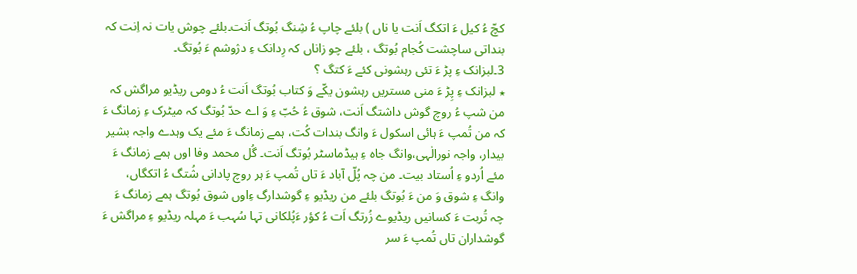کچّ ءُ کیل ءَ اتکگ اَنت یا ناں ) بلئے چاپ ءُ شِنگ بُوتگ اَنت۔بلئے چوش یات نہ اِنت کہ بنداتی ساچشت کُجام بُوتگ ، بلئے چو زاناں کہ رِدانک ءِ درٛوشم ءَ بُوتگ۔
3۔لبزانک ءِ پڑ ءَ تئی رہشونی کئے ءَ کتگ ؟
٭ لبزانک ءِ پِڑ ءَ منی مستریں رہشون یکّے وَ کتاب بُوتگ اَنت ءُ دومی ریڈیو مراگش کہ من شپ ءُ روچ گوش داشتگ اَنت، شوق ءُ حُبّ ءِ وَ اے حدّ بُوتگ کہ میٹرک ءِ زمانگ ءَ کہ من تُمپ ءَ ہائی اسکول ءَ وانگ بندات کُت، ہمے زمانگ ءَ مئے یک وہدے واجہ بشیر بیدار، واجہ نورالٰہی،وانگ جاہ ءِ ہیڈماسٹر بُوتگ اَنت۔ گُل محمد وفا اوں ہمے زمانگ ءَ مئے اُردو ءِ اُستاد بیت۔ من چہ پُلّ آباد ءَ تاں تُمپ ءَ ہر روچ پادانی شُتگ ءُ اتکگاں، وانگ ءِ شوق وَ من ءَ بُوتگ بلئے من ریڈیو ءِ گوشدارگ ءِاوں شوق بُوتگ ہمے زمانگ ءَ چہ تُربت ءَ کسانیں ریڈیوے زُرتگ اَت ءُ کؤر ءَپُلکانی تہا سُہب ءَ مہلہ ریڈیو ءِ مراگش ءَ گوشداران تاں تُمپ ءَ سر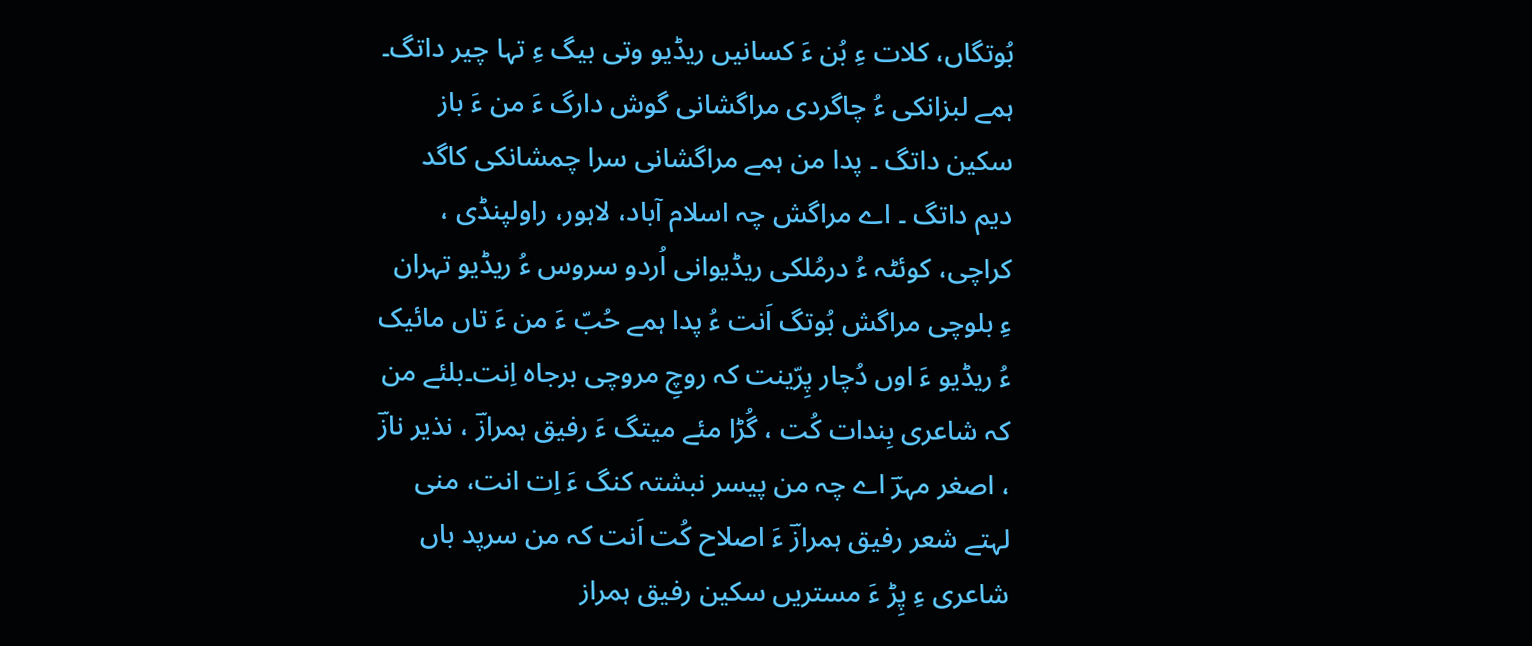بُوتگاں، کلات ءِ بُن ءَ کسانیں ریڈیو وتی بیگ ءِ تہا چیر داتگ۔ ہمے لبزانکی ءُ چاگردی مراگشانی گوش دارگ ءَ من ءَ باز سکین داتگ ۔ پدا من ہمے مراگشانی سرا چمشانکی کاگد دیم داتگ ۔ اے مراگش چہ اسلام آباد، لاہور، راولپنڈی ، کراچی، کوئٹہ ءُ درمُلکی ریڈیوانی اُردو سروس ءُ ریڈیو تہران ءِ بلوچی مراگش بُوتگ اَنت ءُ پدا ہمے حُبّ ءَ من ءَ تاں مائیک ءُ ریڈیو ءَ اوں دُچار پِرّینت کہ روچِ مروچی برجاہ اِنت۔بلئے من کہ شاعری بِندات کُت ، گُڑا مئے میتگ ءَ رفیق ہمرازؔ ، نذیر نازؔ ، اصغر مہرؔ اے چہ من پیسر نبشتہ کنگ ءَ اِت انت، منی لہتے شعر رفیق ہمرازؔ ءَ اصلاح کُت اَنت کہ من سرپد باں شاعری ءِ پِڑ ءَ مستریں سکین رفیق ہمراز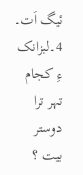ئیگ اَت۔
4۔لبزانک ءِ کجام تہر ترا دوستر بیت ؟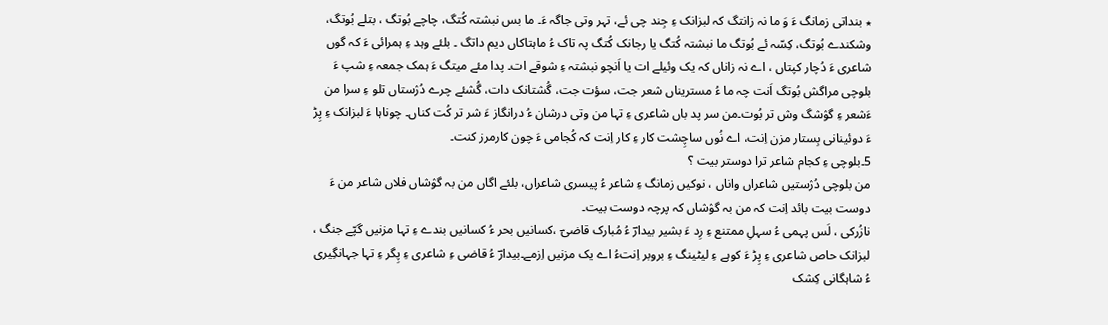٭ بنداتی زمانگ ءَ وَ ما نہ زانتگ کہ لبزانک ءِ جِند چی ئے، تہر وتی جاگہ ءَ۔ ما بس نبشتہ کُتگ، چاچے بُوتگ ، بتلے بُوتگ، وشکندے بُوتگ، کِسّہ ئے بُوتگ ما نبشتہ کُتگ یا رجانک کُتگ پہ تاک ءُ ماہتاکاں دیم داتگ ۔ بلئے وہد ءِ ہمرائی ءَ کہ گوں شاعری ءَ دُچار کپتاں ، اے نہ زاناں کہ یک وئیلے ات یا اَنچو نبشتہ ءِ شوقے ات۔ پدا مئے میتگ ءَ ہمک جمعہ ءِ شپ ءَ بلوچی مراگش بُوتگ اَنت چہ ما ءُ مستریناں شعر جت، سؤت جت، گُشتانک دات، گُشئے چرے دُرٛستاں تلو ءِ سرا من ءَشعر ءِ گوٛشگ وش تر بُوت۔من سر پد باں شاعری ءِ تہا من وتی درشان ءُ درانگاز ءَ شر تر کُت کناں۔ چوناہا ءَ لبزانک ءِ پِڑ ءَ دوئینانی بِستار مزن اِنت، اے نُوں ساچِشت کار ءِ کار اِنت کہ کُجامی ءَ چون کارمرز کنت۔
5۔بلوچی ءِ کجام شاعر ترا دوستر بیت ؟
من بلوچی دُرٛستیں شاعراں واناں ، نوکیں زمانگ ءِ شاعر ءُ پیسری شاعراں، بلئے اگاں من بہ گوٛشاں فلاں شاعر من ءَ دوست بیت بائد اِنت کہ من بہ گوٛشاں کہ پرچہ دوست بیت۔
نازُرکی ، لَس پہمی ءُ سہلِ ممتنع ءِ رِد ءَ بشیر بیدارؔ ءُ مُبارک قاضیؔ ،کسانیں بحر ءُ کسانیں بندے ءِ تہا مزنیں گپّے جنگ ، لبزانک حاص شاعری ءِ پِڑ ءَ کوہے ءِ لیٹینگ ءِ بروبر اِنتءُ اے یک مزنیں اِزمے۔بیدارؔ ءُ قاضی ءِ شاعری ءِ پِگر ءِ تہا جہانگِیری ءُ شاہگانی کِشک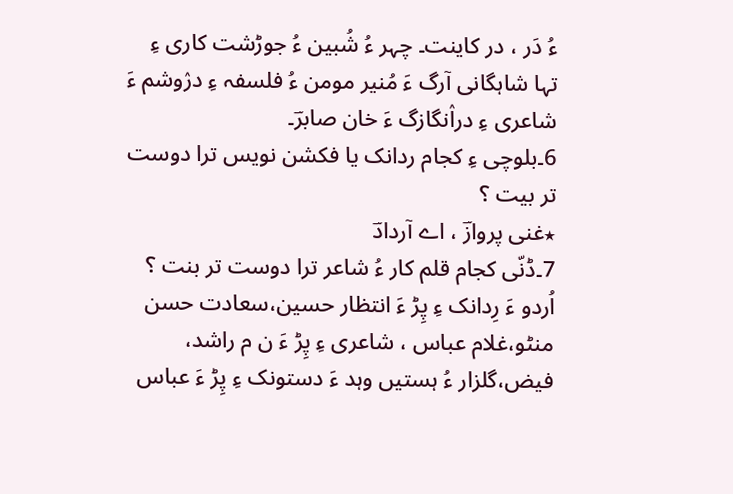ءُ دَر ، در کاینت۔ چہر ءُ شُبین ءُ جوڑشت کاری ءِ تہا شاہگانی آرگ ءَ مُنیر مومن ءُ فلسفہ ءِ درٛوشم ءَ شاعری ءِ دراٛنگازگ ءَ خان صابرؔ۔
6۔بلوچی ءِ کجام ردانک یا فکشن نویس ترا دوست تر بیت ؟
٭غنی پروازؔ ، اے آردادؔ
7۔ڈنّی کجام قلم کار ءُ شاعر ترا دوست تر بنت ؟
اُردو ءَ رِدانک ءِ پِڑ ءَ انتظار حسین،سعادت حسن منٹو،غلام عباس ، شاعری ءِ پِڑ ءَ ن م راشد، فیض،گلزار ءُ ہستیں وہد ءَ دستونک ءِ پِڑ ءَ عباس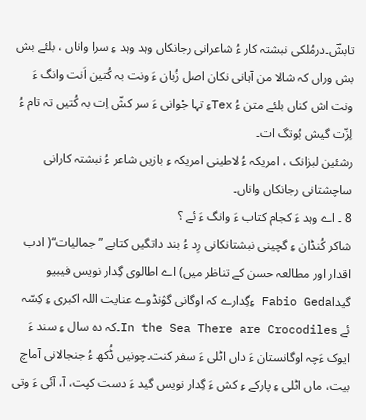تابشؔ۔درمُلکی نبشتہ کار ءُ شاعرانی رجانکاں وہد وہد ءِ سرا واناں ، بلئے بش بش وراں کہ شالا من آہانی نکان اصل زُبان ءَ ونت بہ کُتین اَنت وانگ ءَ ونت اش کناں بلئے متن ءُ Texءِ تہا جْوانی ءَ سر کشّ اِت بہ کُتیں تہ تام ءُ لِزّت گیش بُوتگ ات۔
رشئین لبزانک ، امریکہ ءُ لاطینی امریکہ ءِ بازیں شاعر ءُ نبشتہ کارانی ساچشتانی رجانکاں واناں۔
8 ۔ اے وہد ءَ کجام کتاب ءَ وانگ ءَ ئے ؟
شاکر کُنڈان ءِ گچینی نبشتانکانی رِد ءُ بند داتگیں کتابے ” جمالیات“( ادب اقدار اور مطالعہ حسن کے تناظر میں) اے اطالوی گِدار نویس فیبیو گیداFabio Geda ءِگِدارے کہ اوگانی گوٛنڈوے عنایت اللہ اکبری ءِ کِسّہ ئے In the Sea There are Crocodiles۔کہ دہ سال ءِ سند ءَ ایوک ءَچہ اوگانستان ءَ داں اٹلی ءَ سفر کنت۔چونیں ڈُکھ ءُ جنجالانی آماچ بیت، ماں اٹلی ءِ پارکے ءِ کش ءَ گِدار نویس گید ءَ دست کپت، آ، آئی ءَ وتی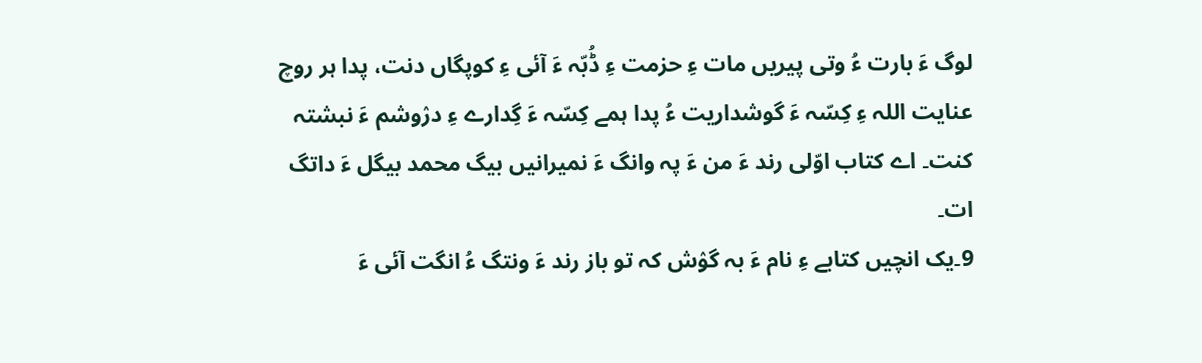لوگ ءَ بارت ءُ وتی پیریں مات ءِ حزمت ءِ ڈُبّہ ءَ آئی ءِ کوپگاں دنت، پدا ہر روچ عنایت اللہ ءِ کِسّہ ءَ گوشداریت ءُ پدا ہمے کِسّہ ءَ گِدارے ءِ درٛوشم ءَ نبشتہ کنت۔ اے کتاب اوّلی رند ءَ من ءَ پہ وانگ ءَ نمیرانیں بیگ محمد بیگل ءَ داتگ ات۔
9۔یک انچیں کتابے ءِ نام ءَ بہ گوٛش کہ تو باز رند ءَ ونتگ ءُ انگت آئی ءَ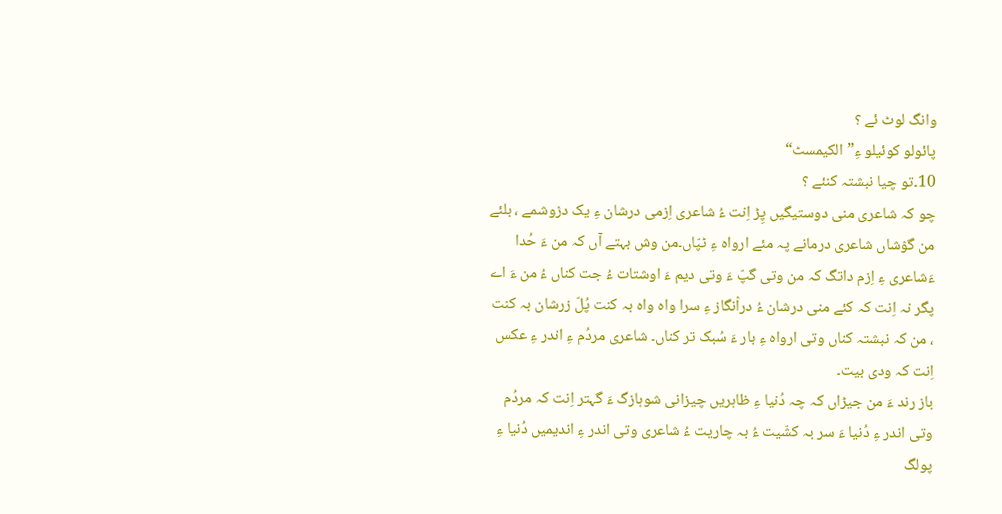وانگ لوٹ ئے ؟
پائولو کوئیلو ءِ”الکیمسٹ“
10۔تو چیا نبشتہ کنئے ؟
چو کہ شاعری منی دوستیگیں پِڑ اِنت ءُ شاعری اِزمی درشان ءِ یک درٛوشمے ، بلئے من گوٛشاں شاعری درمانے پہ مئے ارواہ ءِ ٹپّاں۔من وش بہتے آں کہ من ءَ حُدا ءَشاعری ءِ اِزم داتگ کہ من وتی گپّ ءَ وتی دیم ءَ اوشتات ءُ جت کناں ءُ من ءَ اے پگر نہ اِنت کہ کئے منی درشان ءُ دراٛنگاز ءِ سرا واہ واہ بہ کنت پُلّ زرشان بہ کنت ، من کہ نبشتہ کناں وتی ارواہ ءِ بار ءَ سُبک تر کناں۔ شاعری مردُم ءِ اندر ءِ عکس اِنت کہ ودی بیت۔
باز رند ءَ من جیڑاں کہ چہ دُنیا ءِ ظاہریں چیزانی شوہازگ ءَ گہتر اِنت کہ مردُم وتی اندر ءِ دُنیا ءَ سر بہ کشّیت ءُ بہ چاریت ءُ شاعری وتی اندر ءِ اندیمیں دُنیا ءِ پولگ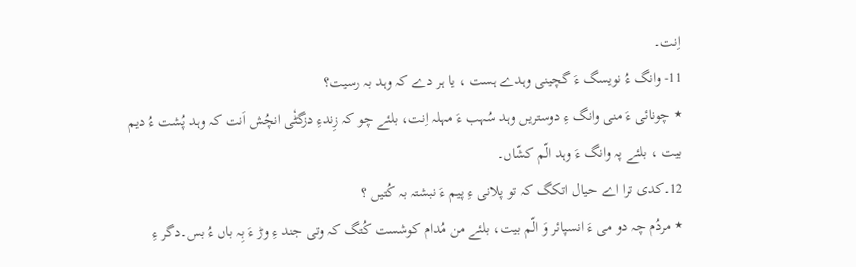اِنت۔
11- وانگ ءُ نویسگ ءَ گچینی وہدے ہست ، یا ہر دے کہ وہد بہ رسیت؟
٭ چونائی ءَ منی وانگ ءِ دوستریں وہد سُہب ءَ مہلہ اِنت، بلئے چو کہ زِندءِ دزگٹٗی انچُش اَنت کہ وہد پُشت ءُ دیم بیت ، بلئے پہ وانگ ءَ وہد الّم کشّاں۔
12۔کدی ترا اے حیال اتکگ کہ تو پلانی ءِ پیم ءَ نبشتہ بہ کُتیں ؟
٭ مردُم چہ دو می ءَ انسپائر وَ الّم بیت، بلئے من مُدام کوشست کُتگ کہ وتی جند ءِ وڑ ءَ بِہ باں ءُ بس۔دگر ءِ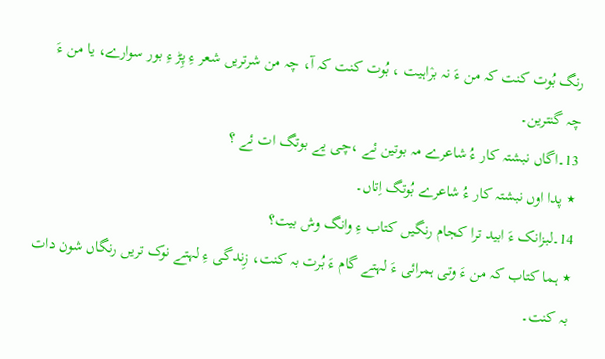رنگ بُوت کنت کہ من ءَ نہ برٛاہیت ، بُوت کنت کہ آ، چہ من شرتریں شعر ءِ پِڑ ءِ بور سوارے، یا من ءَ چہ گنترین۔
13۔اگاں نبشتہ کار ءُ شاعرے مہ بوتین ئے ،چی یے بوتگ ات ئے ؟
٭ پدا اوں نبشتہ کار ءُ شاعرے بُوتگ اِتاں۔
14۔لبزانک ءَ ابید ترا کجام رنگیں کتاب ءِ وانگ وش بیت؟
٭ ہما کتاب کہ من ءَ وتی ہمرائی ءَ لہتے گام ءَ بُرت بہ کنت، زِندگی ءِ لہتے نوک تریں رنگاں شون دات بہ کنت۔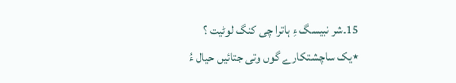15۔شر نبیسگ ءِ ہاترا چی کنگ لوٹیت ؟
٭یک ساچشتکارے گوں وتی جتائیں حیال ءُ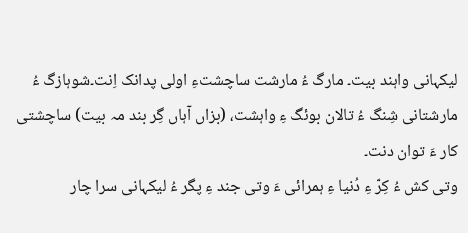لیکہانی واہند بیت۔ مارگ ءُ مارشت ساچشتءِ اولی پدانک اِنت۔شوہازگ ءُ مارشتانی شِنگ ءُ تالان بوئگ ءِ واہشت، (بزاں آہاں گِر بند مہ بیت) ساچشتی کار ءَ توان دنت۔
وتی کش ءُ کِرّ ءِ دُنیا ءِ ہمرائی ءَ وتی جند ءِ پگر ءُ لیکہانی سرا چار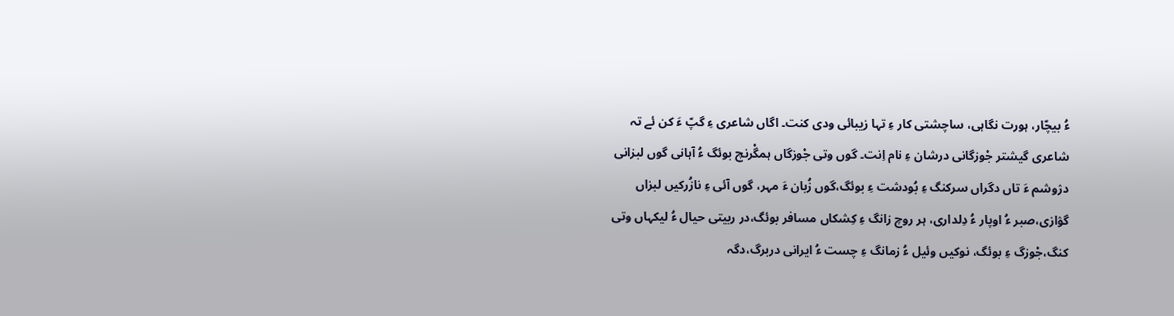ءُ بیچّار، ہورت نگاہی، ساچشتی کار ءِ تہا زیبائی ودی کنت۔ اگاں شاعری ءِ گپّ ءَ کن ئے تہ شاعری گیشتر جْوزگانی درشان ءِ نام اِنت۔ گوں وتی جْوزگاں ہمگْرنچ بوئگ ءُ آہانی گوں لبزانی درٛوشم ءَ تاں دگراں سرکنگ ءِ بُودشت ءِ بوئگ،گوں زُبان ءَ مہر، گوں آئی ءِ نازُرکیں لبزاں گوٛازی،صبر ءُ اوپار ءُ دِلداری، ہر روچ زانگ ءِ کِشکاں مسافر بوئگ،در ربیتی حیال ءُ لیکہاں وتی کنگ،جْوزگ ءِ بوئگ، نوکیں وئیل ءُ زمانگ ءِ چست ءُ ایرانی دربرگ،دگہ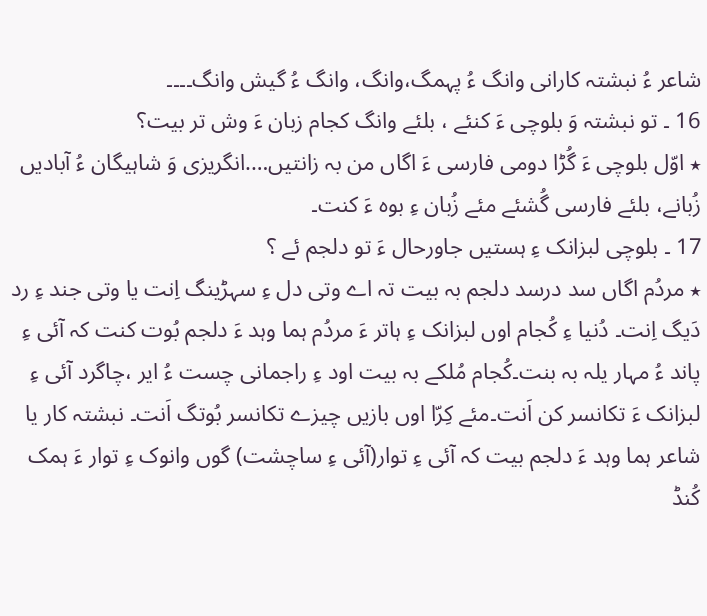شاعر ءُ نبشتہ کارانی وانگ ءُ پہمگ،وانگ، وانگ ءُ گیش وانگ۔۔۔۔
16 ۔ تو نبشتہ وَ بلوچی ءَ کنئے ، بلئے وانگ کجام زبان ءَ وش تر بیت؟
٭ اوّل بلوچی ءَ گُڑا دومی فارسی ءَ اگاں من بہ زانتیں….انگریزی وَ شاہیگان ءُ آبادیں زُبانے، بلئے فارسی گُشئے مئے زُبان ءِ بوہ ءَ کنت۔
17 ۔ بلوچی لبزانک ءِ ہستیں جاورحال ءَ تو دلجم ئے ؟
٭ مردُم اگاں سد درسد دلجم بہ بیت تہ اے وتی دل ءِ سہڑینگ اِنت یا وتی جند ءِ رد دَیگ اِنت۔ دُنیا ءِ کُجام اوں لبزانک ءِ ہاتر ءَ مردُم ہما وہد ءَ دلجم بُوت کنت کہ آئی ءِ پاند ءُ مہار یلہ بہ بنت۔کُجام مُلکے بہ بیت اود ءِ راجمانی چست ءُ ایر ،چاگرد آئی ءِ لبزانک ءَ تکانسر کن اَنت۔مئے کِرّا اوں بازیں چیزے تکانسر بُوتگ اَنت۔ نبشتہ کار یا شاعر ہما وہد ءَ دلجم بیت کہ آئی ءِ توار(آئی ءِ ساچشت) گوں وانوک ءِ توار ءَ ہمک کُنڈ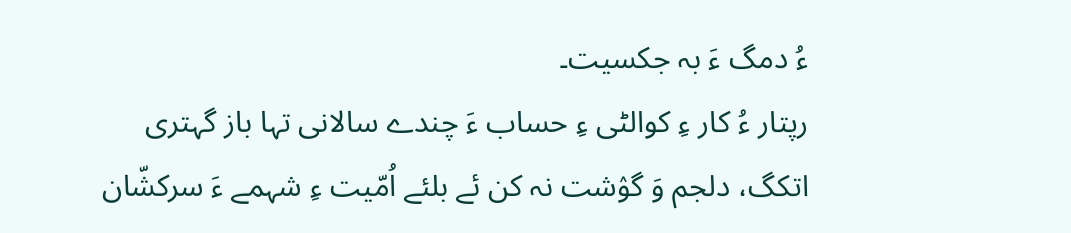ءُ دمگ ءَ بہ جکسیت۔
رپتار ءُ کار ءِ کوالٹی ءِ حساب ءَ چندے سالانی تہا باز گہتری اتکگ، دلجم وَ گوٛشت نہ کن ئے بلئے اُمّیت ءِ شہمے ءَ سرکشّان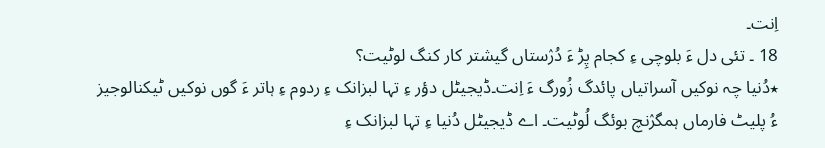اِنت۔
18 ۔ تئی دل ءَ بلوچی ءِ کجام پِڑ ءَ دُرٛستاں گیشتر کار کنگ لوٹیت؟
٭دُنیا چہ نوکیں آسراتیاں پائدگ زُورگ ءَ اِنت۔ڈیجیٹل دؤر ءِ تہا لبزانک ءِ ردوم ءِ ہاتر ءَ گوں نوکیں ٹیکنالوجیز ءُ پلیٹ فارماں ہمگرٛنچ بوئگ لُوٹیت۔ اے ڈیجیٹل دُنیا ءِ تہا لبزانک ءِ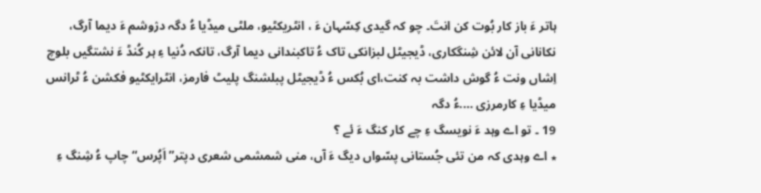ہاتر ءَ باز کار بُوت کن انتَ۔ چو کہ گیدی کِسّہان ءَ ، انٹریکٹیو، ملٹی میڈیا ءُ دگہ درٛوشم ءَ دیما آرگ، نکانانی آن لائن شِنگکاری، ڈیجیٹل لبزانکی تاک ءُ تاکبندانی دیما آرگ، تانکہ دُنیا ءِ ہر کُنڈ ءَ نشتگیں بلوچ اِشاں ونت ءُ گوش داشت بہ کنت،ای بُکس ءُ ڈیجیٹل پبلشنگ پلیٹ فارمز، انٹرایکٹیو فکشن ءُ ٹرانس میڈیا ءِ کارمرزی ….ءُ دگہ
19 ۔ تو اے وہد ءَ نویسگ ءِ چے کار کنگ ءَ ئے ؟
٭ اے وہدی کہ من تئی جُستانی پسّواں دیگ ءَ آں، منی شمشمی شعری دپتر” اَپُرس“ چاپ ءُ شِنگ ءِ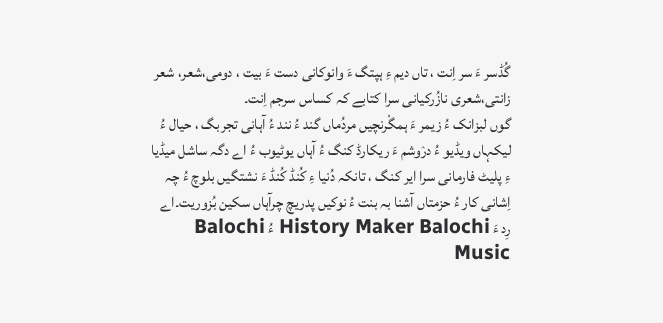گُڈسر ءَ سر اِنت ، تاں دیم ءِ ہپتگ ءَ وانوکانی دست ءَ بیت ، دومی،شعر، شعر زانتی،شعری نازُرکیانی سرا کتابے کہ کساس سرجم اِنت۔
گوں لبزانک ءُ زیمر ءَ ہمگْرنچیں مردُماں گند ءُ نند ءُ آہانی تجربگ ، حیال ءُ لیکہاں ویڈیو ءُ درٛوشم ءَ ریکارڈ کنگ ءُ آہاں یوٹیوب ءُ اے دگہ ساشل میڈیا ءِ پلیٹ فارمانی سرا ایر کنگ ، تانکہ دُنیا ءِ کُنڈ کُنڈ ءَ نشتگیں بلوچ ءُ چہ اِشانی کار ءُ حزمتاں آشنا بہ بنت ءُ نوکیں پدریچ چرآہاں سکین بُزوریت۔اے رِد ءَ History Maker Balochi ءُ Balochi Music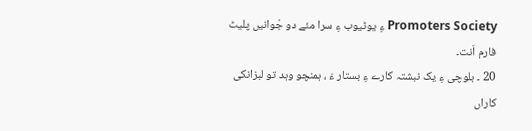Promoters Society ءِ یوٹیوب ءِ سرا مئے دو جْوانیں پلیٹ فارم اَنت۔
20 ۔ بلوچی ءِ یک نبشتہ کارے ءِ بستار ءَ ، ہمنچو وہد تو لبزانکی کاراں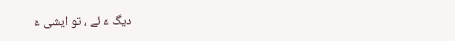دیگ ءَ ئے ، تو ایشی ءَ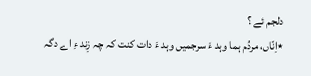دلجم ئے ؟
٭اِنّاں، مردُم ہما وہد ءَ سرجمیں وہد ءَ دات کنت کہ چہ زِند ءِ اے دگہ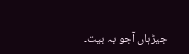جیڑہاں آجو بہ بیت۔